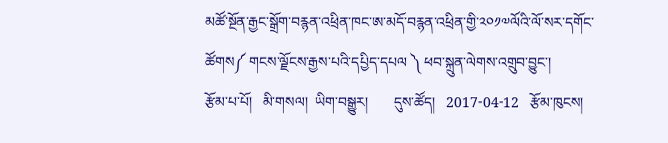མཚོ་སྔོན་རྒྱང་སྒྲོག་བརྙན་འཕྲིན་ཁང་ཨ་མདོ་བརྙན་འཕྲིན་གྱི་༢༠༡༧ལོའི་ལོ་སར་དགོང་ ཚོགས༼ གངས་ལྗོངས་རྒྱས་པའི་དཔྱིད་དཔལ ༽ ཕབ་སྐྲུན་ལེགས་འགྲུབ་བྱུང་།
རྩོམ་པ་པོ།   མི་གསལ།  ཡིག་བསྒྱུར།       དུས་ཚོད།   2017-04-12   རྩོམ་ཁུངས།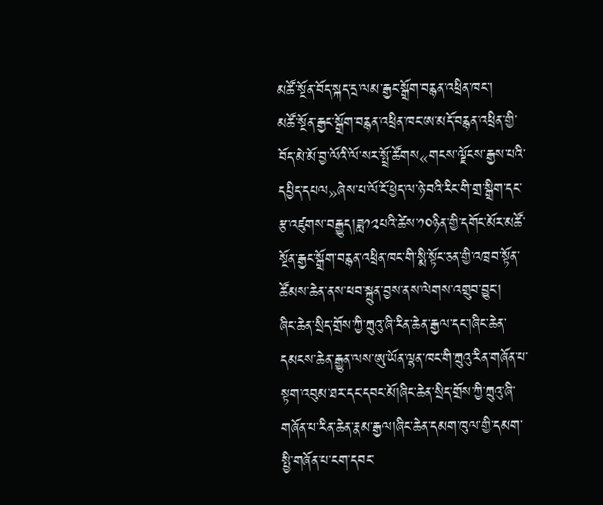མཚོ་སྔོན་བོད་སྐད་དྲ་ལམ་རྒྱང་སྒྲོག་བརྙན་འཕྲིན་ཁང་།
མཚོ་སྔོན་རྒྱང་སྒྲོག་བརྙན་འཕྲིན་ཁང་ཨ་མདོ་བརྙན་འཕྲིན་གྱི་བོད་མེ་མོ་བྱ་ལོའི་ལོ་སར་སྤྲོ་ཚོགས«གངས་ལྗོངས་རྒྱས་པའི་དཔྱིད་དཔལ»ཞེས་པ་ལོ་ངོ་ཕྱེད་ལ་ཉེ་བའི་རིང་གི་གྲ་སྒྲིག་དང་རྩ་འཛུགས་བརྒྱུད།ཟླ༡༢པའི་ཚེས་༡༠ཉིན་གྱི་དགོང་མོར་མཚོ་སྔོན་རྒྱང་སྒྲོག་བརྙན་འཕྲིན་ཁང་གི་སྨི་སྟོང་ཅན་གྱི་འཁྲབ་སྟོན་ཚོམས་ཆེན་ནས་ཕབ་སྐྲུན་བྱས་ནས་ལེགས་འགྲུབ་བྱུང་།
ཞིང་ཆེན་སྲིད་གྲོས་ཀྱི་ཀྲུའུ་ཞི་རིན་ཆེན་རྒྱལ་དང་།ཞིང་ཆེན་དམངས་ཆེན་རྒྱུན་ལས་ཨུ་ཡོན་ལྷན་ཁང་གི་ཀྲུའུ་རིན་གཞོན་པ་སྟག་འབུམ་ཐར་དང་དབང་མོ།ཞིང་ཆེན་སྲིད་གྲོས་ཀྱི་ཀྲུའུ་ཞི་གཞོན་པ་རིན་ཆེན་རྣམ་རྒྱལ།ཞིང་ཆེན་དམག་ཁུལ་གྱི་དམག་སྤྱི་གཞོན་པ་ངག་དབང་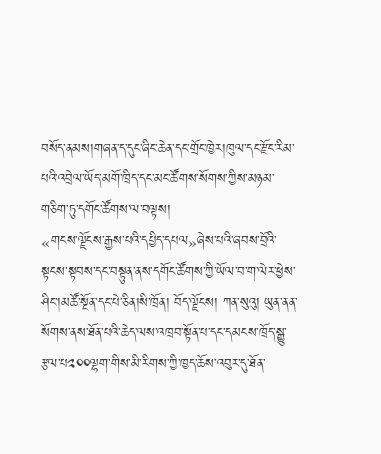བསོད་ནམས།གཞན་ད་དུང་ཞིང་ཆེན་དང་གྲོང་ཁྱེར།ཁུལ་དང་རྫོང་རིམ་པའི་འབྲེལ་ཡོད་མགོ་ཁྲིད་དང་མང་ཚོགས་སོགས་ཀྱིས་མཉམ་གཅིག་ཏུ་དགོང་ཚོགས་ལ་བལྟས།
«གངས་ལྗོངས་རྒྱས་པའི་དཔྱིད་དཔལ»ཞེས་པའི་ཞབས་བྲོའི་སྟངས་སྟབས་དང་བསྟུན་ནས་དགོང་ཚོགས་ཀྱི་ཡོལ་བ་ག་ལེར་ཕྱེས་ཤིང་།མཚོ་སྔོན་དང་པེ་ཅིན།སི་ཁྲོན། བོད་ལྗོངས། ཀན་སུའུ། ཡུན་ནན་སོགས་ནས་ཐོན་པའི་ཆེད་ལས་འཁྲབ་སྟོན་པ་དང་དམངས་ཁྲོད་སྒྱུ་རྩལ་པ༢༠༠ལྷག་གིས་མི་རིགས་ཀྱི་ཁྱད་ཆོས་འབུར་དུ་ཐོན་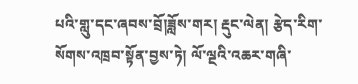པའི་གླུ་དང་ཞབས་བྲོ།ཟློས་གར། རྡུང་ལེན། རྩེད་རིག་སོགས་འཁྲབ་སྟོན་བྱས་ཏེ། ལོ་ལྔའི་འཆར་གཞི་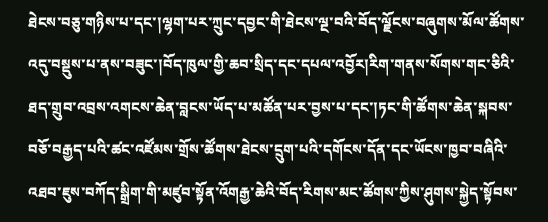ཐེངས་བཅུ་གཉིས་པ་དང་།ལྷག་པར་ཀྲུང་དབྱང་གི་ཐེངས་ལྔ་བའི་བོད་ལྗོངས་བཞུགས་མོལ་ཚོགས་འདུ་བསྡུས་པ་ནས་བཟུང་།བོད་ཁུལ་གྱི་ཆབ་སྲིད་དང་དཔལ་འབྱོར།རིག་གནས་སོགས་གང་ཅིའི་ཐད་གྲུབ་འབྲས་འགངས་ཆེན་བླངས་ཡོད་པ་མཚོན་པར་བྱས་པ་དང་།ཏང་གི་ཚོགས་ཆེན་སྐབས་བཅོ་བརྒྱད་པའི་ཚང་འཛོམས་གྲོས་ཚོགས་ཐེངས་དྲུག་པའི་དགོངས་དོན་དང་ཡོངས་ཁྱབ་བཞིའི་འཐབ་ཇུས་བཀོད་སྒྲིག་གི་མཛུབ་སྟོན་འོགརྒྱ་ཆེའི་བོད་རིགས་མང་ཚོགས་ཀྱིས་ཤུགས་སྐྱེད་སྟོབས་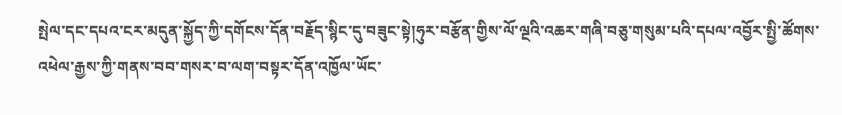སྤེལ་དང་དཔའ་ངར་མདུན་སྐྱོད་ཀྱི་དགོངས་དོན་བརྗོད་སྙིང་དུ་བཟུང་སྟེ།ཧུར་བརྩོན་གྱིས་ལོ་ལྔའི་འཆར་གཞི་བཅུ་གསུམ་པའི་དཔལ་འབྱོར་སྤྱི་ཚོགས་འཕེལ་རྒྱས་ཀྱི་གནས་བབ་གསར་བ་ལག་བསྟར་དོན་འཁྱོལ་ཡོང་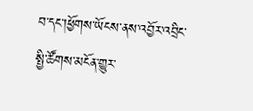བ་དང་།ཕྱོགས་ཡོངས་ནས་འབྱོར་འབྲིང་སྤྱི་ཚོགས་མངོན་གྱུར་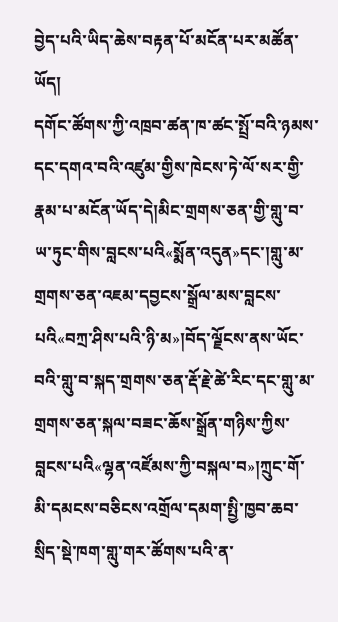བྱེད་པའི་ཡིད་ཆེས་བརྟན་པོ་མངོན་པར་མཚོན་ཡོད།
དགོང་ཚོགས་ཀྱི་འཁྲབ་ཚན་ཁ་ཚང་སྤྲོ་བའི་ཉམས་དང་དགའ་བའི་འཛུམ་གྱིས་ཁེངས་ཏེ་ལོ་སར་གྱི་རྣམ་པ་མངོན་ཡོད་དེ།མིང་གྲགས་ཅན་གྱི་གླུ་བ་ཡ་ཏུང་གིས་བླངས་པའི«སྨོན་འདུན»དང་།གླུ་མ་གྲགས་ཅན་འཇམ་དབྱངས་སྒྲོལ་མས་བླངས་པའི«བཀྲ་ཤིས་པའི་ཉི་མ»།བོད་ལྗོངས་ནས་ཡོང་བའི་གླུ་བ་སྐད་གྲགས་ཅན་རྡོ་རྗེ་ཚེ་རིང་དང་གླུ་མ་གྲགས་ཅན་སྐལ་བཟང་ཆོས་སྒྲོན་གཉིས་ཀྱིས་བླངས་པའི«ལྷན་འཛོམས་ཀྱི་བསྐལ་བ»།ཀྲུང་གོ་མི་དམངས་བཅིངས་འགྲོལ་དམག་སྤྱི་ཁྱབ་ཆབ་སྲིད་སྡེ་ཁག་གླུ་གར་ཚོགས་པའི་ན་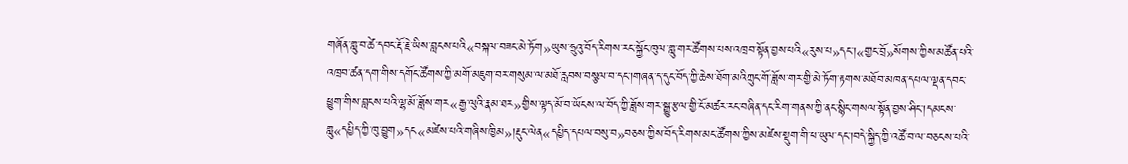གཞོན་གླུ་བ་ཚེ་དབང་རྡོ་རྗེ་ཡིས་བླངས་པའི«བསྐལ་བཟང་མེ་ཏོག»ཡུས་ཧྲུའུ་བོད་རིགས་རང་སྐྱོང་ཁུལ་གླུ་གར་ཚོགས་པས་འཁྲབ་སྟོན་བྱས་པའི«རུས་པ»དང་།«གྱང་བྲོ»སོགས་ཀྱིས་མཚོན་པའི་འཁྲབ་ཚན་དག་གིས་དགོང་ཚོགས་ཀྱི་མགོ་མཇུག་བར་གསུམ་ལ་མཐོ་རླབས་བསྩལ་བ་དང་།གཞན་ད་དུང་བོད་ཀྱི་ཆེས་ཐོག་མའིཀྲུང་གོ་ཟློས་གར་གྱི་མེ་ཏོག་རྟགས་མཐོབ་མཁན་དཔལ་ལྡན་དབང་ཕྱུག་གིས་བླངས་པའི་ལྷ་མོ་ཟློས་གར«རྒྱ་ལུའི་རྣམ་ཐར»གྱིས་ལྟད་མོ་བ་ཡོངས་ལ་བོད་ཀྱི་ཟློས་གར་སྒྱུ་རྩལ་གྱི་ངོ་མཚར་རང་བཞིན་དང་རིག་གནས་ཀྱི་ནང་སྙིང་གསལ་སྟོན་བྱས་ཤིང་།དམངས་གླུ«དཔྱིད་ཀྱི་ཁུ་བྱུག»དང«མཛེས་པའི་གཞིས་ཁྱིམ»།རྡུང་ལེན«དཔྱིད་དཔལ་བསུ་བ»བཅས་ཀྱིས་བོད་རིགས་མང་ཚོགས་ཀྱིས་མཛེས་སྡུག་གི་ཕ་ཡུལ་དང་།བདེ་སྐྱིད་ཀྱི་འཚོ་བ་ལ་བཅངས་པའི་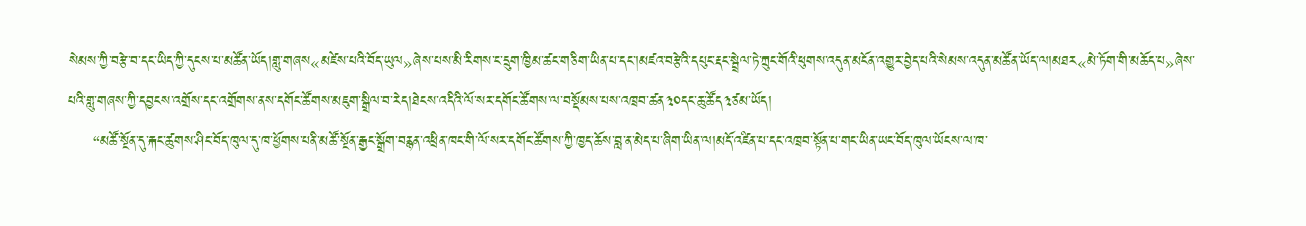སེམས་ཀྱི་བརྩེ་བ་དང་ཡིད་ཀྱི་དུངས་པ་མཚོན་ཡོད།གླུ་གཞས«མཛེས་པའི་བོད་ཡུལ»ཞེས་པས་མི་རིགས་ང་དྲུག་ཁྱིམ་ཚང་གཅིག་ཡིན་པ་དང་།མཛའ་བརྩེའི་དཔུང་རྡང་སྦྲེལ་ཏེ་ཀྲུང་གོའི་ཕུགས་འདུན་མངོན་འགྱུར་བྱེད་པའི་སེམས་འདུན་མཚོན་ཡོད་ལ།མཐར«མེ་ཏོག་གི་མཆོད་པ»ཞེས་པའི་གླུ་གཞས་ཀྱི་དབྱངས་འགྲོས་དང་འགྲོགས་ནས་དགོང་ཚོགས་མཇུག་སྒྲིལ་བ་རེད།ཐེངས་འདིའི་ལོ་སར་དགོང་ཚོགས་ལ་བསྡོམས་པས་འཁྲབ་ཚན༣༠དང་ཆུ་ཚོད༣ཙམ་ཡོད།
     “མཚོ་སྔོན་དུ་རྐང་ཚུགས་ཤིང་བོད་ཁུལ་དུ་ཁ་ཕྱོགས་པནི་མཚོ་སྔོན་རྒྱང་སྒྲོག་བརྙན་འཕྲིན་ཁང་གི་ལོ་སར་དགོང་ཚོགས་ཀྱི་ཁྱད་ཆོས་བླ་ན་མེད་པ་ཞིག་ཡིན་ལ།མདོ་འཛིན་པ་དང་འཁྲབ་སྟོན་པ་གང་ཡིན་ཡང་བོད་ཁུལ་ཡོངས་ལ་ཁ་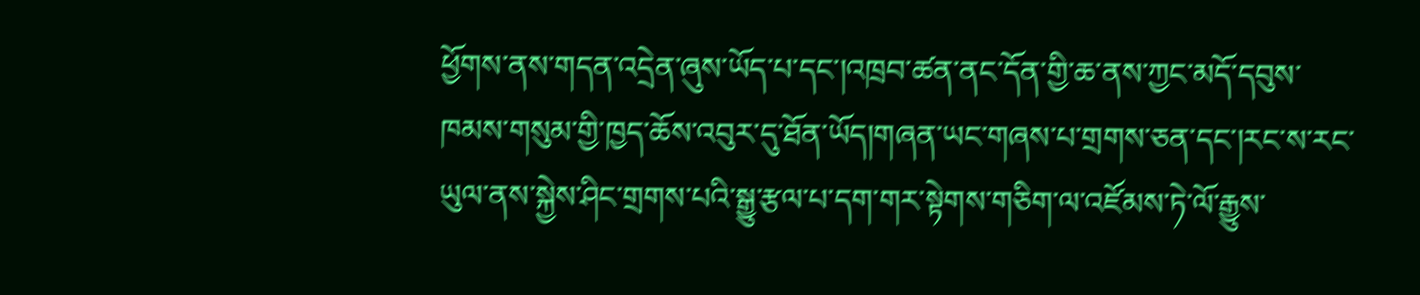ཕྱོགས་ནས་གདན་འདྲེན་ཞུས་ཡོད་པ་དང་།འཁྲབ་ཚན་ནང་དོན་གྱི་ཆ་ནས་ཀྱང་མདོ་དབུས་ཁམས་གསུམ་གྱི་ཁྱད་ཆོས་འབུར་དུ་ཐོན་ཡོད།གཞན་ཡང་གཞས་པ་གྲགས་ཅན་དང་།རང་ས་རང་ཡུལ་ནས་སྐྱེས་ཤིང་གྲགས་པའི་སྒྱུ་རྩལ་པ་དག་གར་སྟེགས་གཅིག་ལ་འཛོམས་ཏེ་ལོ་རྒྱུས་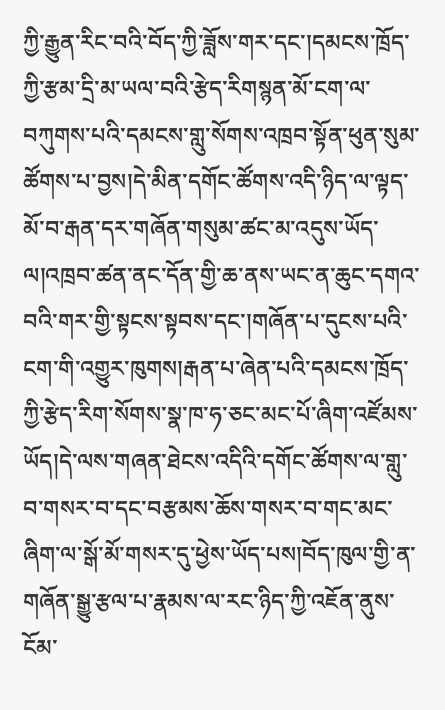ཀྱི་རྒྱུན་རིང་བའི་བོད་ཀྱི་ཟློས་གར་དང་།དམངས་ཁྲོད་ཀྱི་རྩམ་དྲི་མ་ཡལ་བའི་རྩེད་རིགསྙན་མོ་ངག་ལ་བཀུགས་པའི་དམངས་གླུ་སོགས་འཁྲབ་སྟོན་ཕུན་སུམ་ཚོགས་པ་བྱས།དེ་མིན་དགོང་ཚོགས་འདི་ཉིད་ལ་ལྟད་མོ་བ་རྒན་དར་གཞོན་གསུམ་ཚང་མ་འདུས་ཡོད་ལ།འཁྲབ་ཚན་ནང་དོན་གྱི་ཆ་ནས་ཡང་ན་ཆུང་དགའ་བའི་གར་གྱི་སྟངས་སྟབས་དང་།གཞོན་པ་དུངས་པའི་ངག་གི་འགྱུར་ཁུགས།རྒན་པ་ཞེན་པའི་དམངས་ཁྲོད་ཀྱི་རྩེད་རིག་སོགས་སྣ་ཁ་ཧ་ཅང་མང་པོ་ཞིག་འཛོམས་ཡོད།དེ་ལས་གཞན་ཐེངས་འདིའི་དགོང་ཚོགས་ལ་གླུ་བ་གསར་བ་དང་བརྩམས་ཆོས་གསར་བ་གང་མང་ཞིག་ལ་སྒོ་མོ་གསར་དུ་ཕྱེས་ཡོད་པས།བོད་ཁུལ་གྱི་ན་གཞོན་སྒྱུ་རྩལ་པ་རྣམས་ལ་རང་ཉིད་ཀྱི་འཇོན་ནུས་ངོམ་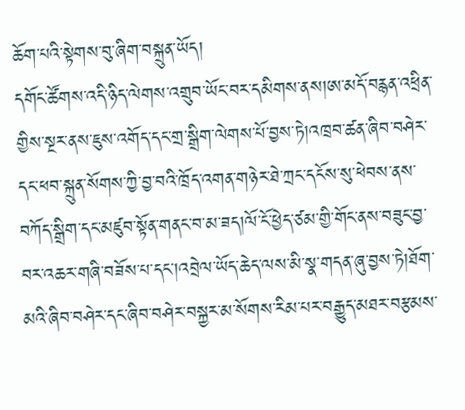ཆོག་པའི་སྟེགས་བུ་ཞིག་བསྐྲུན་ཡོད།
དགོང་ཚོགས་འདི་ཉིད་ལེགས་འགྲུབ་ཡོང་བར་དམིགས་ནས།ཨ་མདོ་བརྙན་འཕྲིན་གྱིས་སྔར་ནས་ཇུས་འགོད་དང་གྲ་སྒྲིག་ལེགས་པོ་བྱས་ཏེ།འཁྲབ་ཚན་ཞིབ་བཤེར་དང་ཕབ་སྐྲུན་སོགས་ཀྱི་བྱ་བའི་ཁྲོད་འགན་གཉེར་ཐེ་ཀྲང་དངོས་སུ་ཕེབས་ནས་བཀོད་སྒྲིག་དང་མཛུབ་སྟོན་གནང་བ་མ་ཟད།ལོ་ངོ་ཕྱེད་ཙམ་གྱི་གོང་ནས་བཟུང་བྱ་བར་འཆར་གཞི་བཟོས་པ་དང་།འབྲེལ་ཡོད་ཆེད་ལས་མི་སྣ་གདན་ཞུ་བྱས་ཏེ།ཐོག་མའི་ཞིབ་བཤེར་དང་ཞིབ་བཤེར་བསྐྱར་མ་སོགས་རིམ་པར་བརྒྱུད་མཐར་བརྩམས་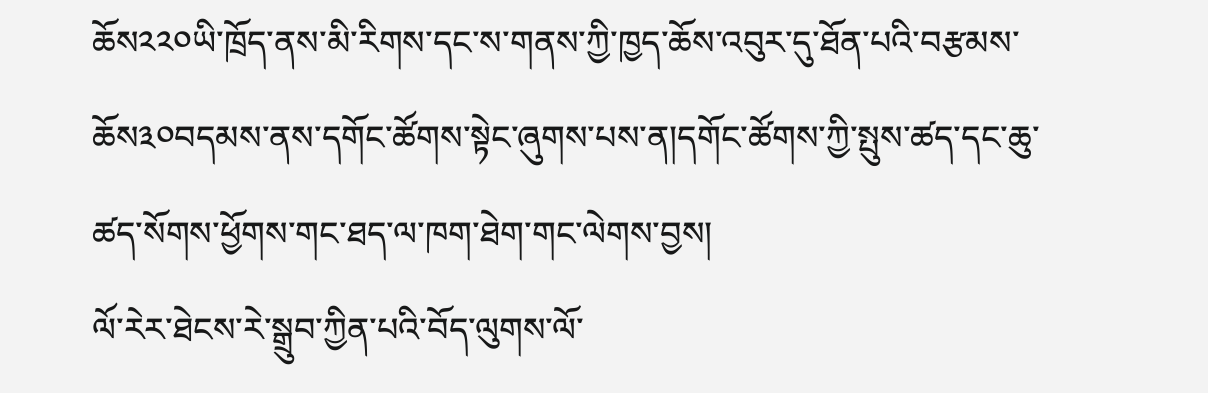ཆོས༢༢༠ཡི་ཁྲོད་ནས་མི་རིགས་དང་ས་གནས་ཀྱི་ཁྱད་ཆོས་འབུར་དུ་ཐོན་པའི་བརྩམས་ཆོས༣༠བདམས་ནས་དགོང་ཚོགས་སྟེང་ཞུགས་པས་ན།དགོང་ཚོགས་ཀྱི་སྤུས་ཚད་དང་ཆུ་ཚད་སོགས་ཕྱོགས་གང་ཐད་ལ་ཁག་ཐེག་གང་ལེགས་བྱས།
ལོ་རེར་ཐེངས་རེ་སྒྲུབ་ཀྱིན་པའི་བོད་ལུགས་ལོ་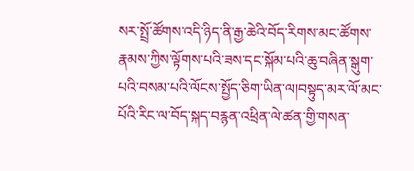སར་སྤྲོ་ཚོགས་འདི་ཉིད་ནི་རྒྱ་ཆེའི་བོད་རིགས་མང་ཚོགས་རྣམས་ཀྱིས་ལྟོགས་པའི་ཟས་དང་སྐོམ་པའི་ཆུ་བཞིན་སྒུག་པའི་བསམ་པའི་ལོངས་སྤྱོད་ཅིག་ཡིན་ལ།བསྟུད་མར་ལོ་མང་པོའི་རིང་ལ་བོད་སྐད་བརྙན་འཕྲིན་ལེ་ཚན་གྱི་གསན་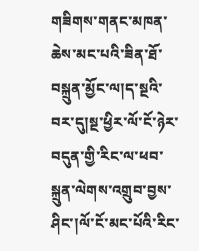གཟིགས་གནང་མཁན་ཆེས་མང་པའི་ཟིན་ཐོ་བསྐྲུན་མྱོང་ལ།ད་སྔའི་བར་དུ།སྔ་ཕྱིར་ལོ་ངོ་ཉེར་བདུན་གྱི་རིང་ལ་ཕབ་སྐྲུན་ལེགས་འགྲུབ་བྱས་ཤིང་།ལོ་ངོ་མང་པོའི་རིང་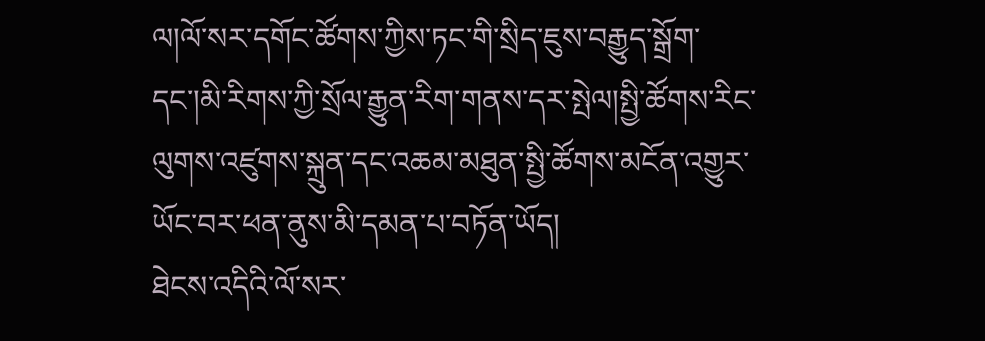ལ།ལོ་སར་དགོང་ཚོགས་ཀྱིས་ཏང་གི་སྲིད་ཇུས་བརྒྱུད་སྒྲོག་དང་།མི་རིགས་ཀྱི་སྲོལ་རྒྱུན་རིག་གནས་དར་སྤེལ།སྤྱི་ཚོགས་རིང་ལུགས་འཛུགས་སྐྲུན་དང་འཆམ་མཐུན་སྤྱི་ཚོགས་མངོན་འགྱུར་ཡོང་བར་ཕན་ནུས་མི་དམན་པ་བཏོན་ཡོད།
ཐེངས་འདིའི་ལོ་སར་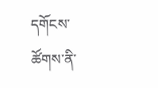དགོངས་ཚོགས་ནི་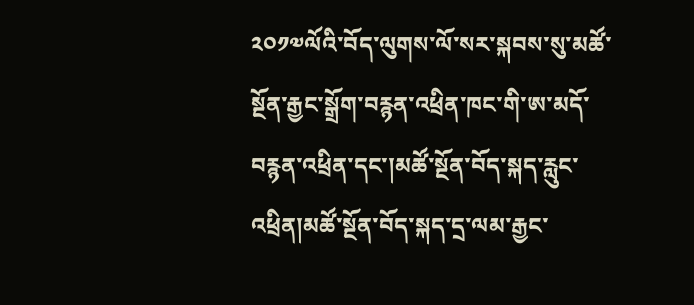༢༠༡༧ལོའི་བོད་ལུགས་ལོ་སར་སྐབས་སུ་མཚོ་སྔོན་རྒྱང་སྒྲོག་བརྙན་འཕྲིན་ཁང་གི་ཨ་མདོ་བརྙན་འཕྲིན་དང་།མཚོ་སྔོན་བོད་སྐད་རླུང་འཕྲིན།མཚོ་སྔོན་བོད་སྐད་དྲ་ལམ་རྒྱང་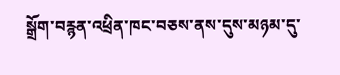སྒྲོག་བརྙན་འཕྲིན་ཁང་བཅས་ནས་དུས་མཉམ་དུ་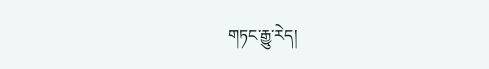གཏང་རྒྱུ་རེད།